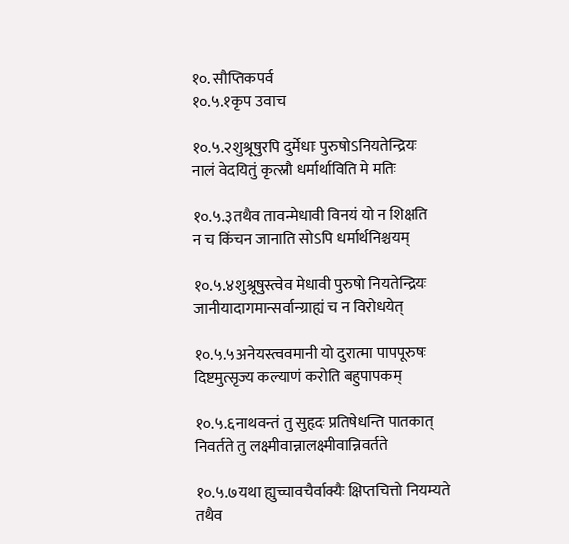१०. सौप्तिकपर्व
१०.५.१कृप उवाच

१०.५.२शुश्रूषुरपि दुर्मेधाः पुरुषोऽनियतेन्द्रियः
नालं वेदयितुं कृत्स्नौ धर्मार्थाविति मे मतिः

१०.५.३तथैव तावन्मेधावी विनयं यो न शिक्षति
न च किंचन जानाति सोऽपि धर्मार्थनिश्चयम्

१०.५.४शुश्रूषुस्त्वेव मेधावी पुरुषो नियतेन्द्रियः
जानीयादागमान्सर्वान्ग्राह्यं च न विरोधयेत्

१०.५.५अनेयस्त्ववमानी यो दुरात्मा पापपूरुषः
दिष्टमुत्सृज्य कल्याणं करोति बहुपापकम्

१०.५.६नाथवन्तं तु सुहृदः प्रतिषेधन्ति पातकात्
निवर्तते तु लक्ष्मीवान्नालक्ष्मीवान्निवर्तते

१०.५.७यथा ह्युच्चावचैर्वाक्यैः क्षिप्तचित्तो नियम्यते
तथैव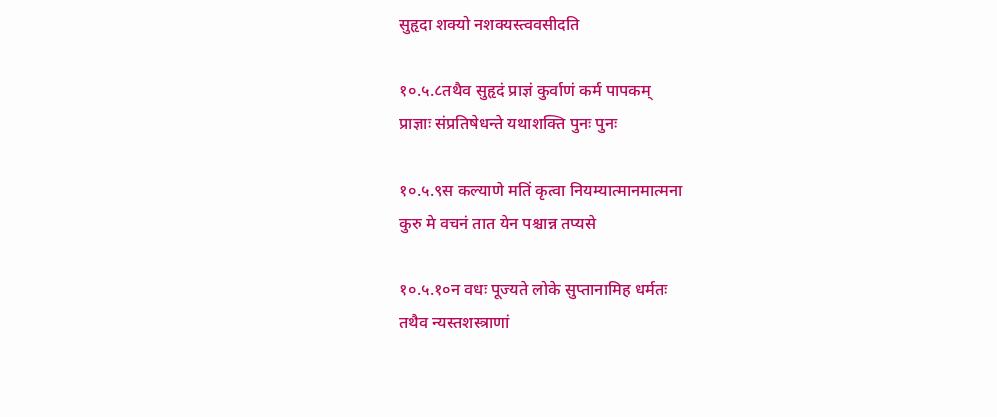सुहृदा शक्यो नशक्यस्त्ववसीदति

१०.५.८तथैव सुहृदं प्राज्ञं कुर्वाणं कर्म पापकम्
प्राज्ञाः संप्रतिषेधन्ते यथाशक्ति पुनः पुनः

१०.५.९स कल्याणे मतिं कृत्वा नियम्यात्मानमात्मना
कुरु मे वचनं तात येन पश्चान्न तप्यसे

१०.५.१०न वधः पूज्यते लोके सुप्तानामिह धर्मतः
तथैव न्यस्तशस्त्राणां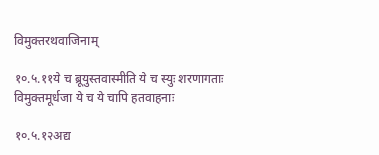विमुक्तरथवाजिनाम्

१०.५.११ये च ब्रूयुस्तवास्मीति ये च स्युः शरणागताः
विमुक्तमूर्धजा ये च ये चापि हतवाहनाः

१०.५.१२अद्य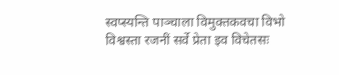स्वप्स्यन्ति पाञ्चाला विमुक्तकवचा विभो
विश्वस्ता रजनीं सर्वे प्रेता इव विचेतसः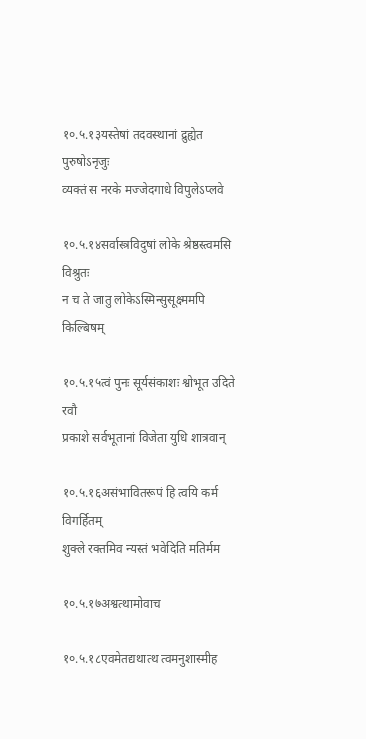१०.५.१३यस्तेषां तदवस्थानां द्रुह्येत पुरुषोऽनृजुः
व्यक्तं स नरके मज्जेदगाधे विपुलेऽप्लवे

१०.५.१४सर्वास्त्रविदुषां लोके श्रेष्ठस्त्वमसि विश्रुतः
न च ते जातु लोकेऽस्मिन्सुसूक्ष्ममपि किल्बिषम्

१०.५.१५त्वं पुनः सूर्यसंकाशः श्वोभूत उदिते रवौ
प्रकाशे सर्वभूतानां विजेता युधि शात्रवान्

१०.५.१६असंभावितरूपं हि त्वयि कर्म विगर्हितम्
शुक्ले रक्तमिव न्यस्तं भवेदिति मतिर्मम

१०.५.१७अश्वत्थामोवाच

१०.५.१८एवमेतद्यथात्थ त्वमनुशास्मीह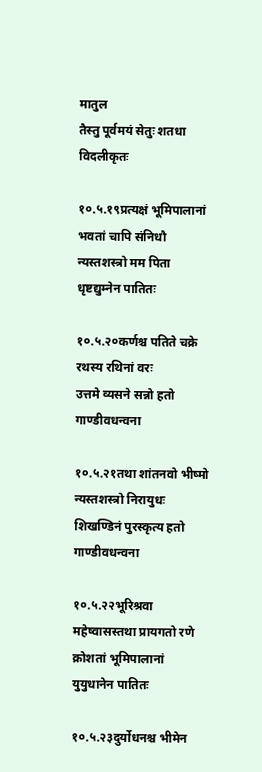मातुल
तैस्तु पूर्वमयं सेतुः शतधा विदलीकृतः

१०.५.१९प्रत्यक्षं भूमिपालानां भवतां चापि संनिधौ
न्यस्तशस्त्रो मम पिता धृष्टद्युम्नेन पातितः

१०.५.२०कर्णश्च पतिते चक्रे रथस्य रथिनां वरः
उत्तमे व्यसने सन्नो हतो गाण्डीवधन्वना

१०.५.२१तथा शांतनवो भीष्मो न्यस्तशस्त्रो निरायुधः
शिखण्डिनं पुरस्कृत्य हतो गाण्डीवधन्वना

१०.५.२२भूरिश्रवा महेष्वासस्तथा प्रायगतो रणे
क्रोशतां भूमिपालानां युयुधानेन पातितः

१०.५.२३दुर्योधनश्च भीमेन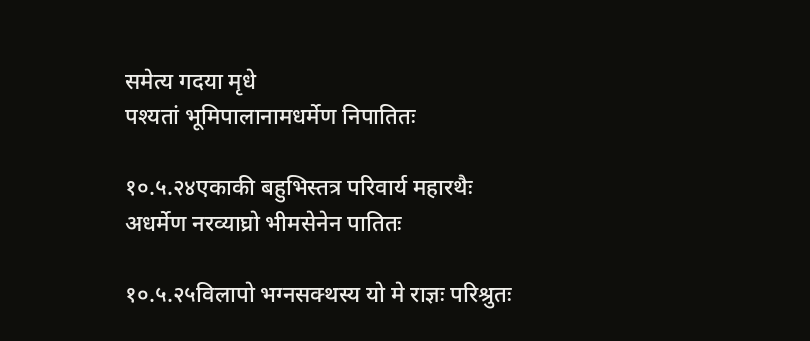समेत्य गदया मृधे
पश्यतां भूमिपालानामधर्मेण निपातितः

१०.५.२४एकाकी बहुभिस्तत्र परिवार्य महारथैः
अधर्मेण नरव्याघ्रो भीमसेनेन पातितः

१०.५.२५विलापो भग्नसक्थस्य यो मे राज्ञः परिश्रुतः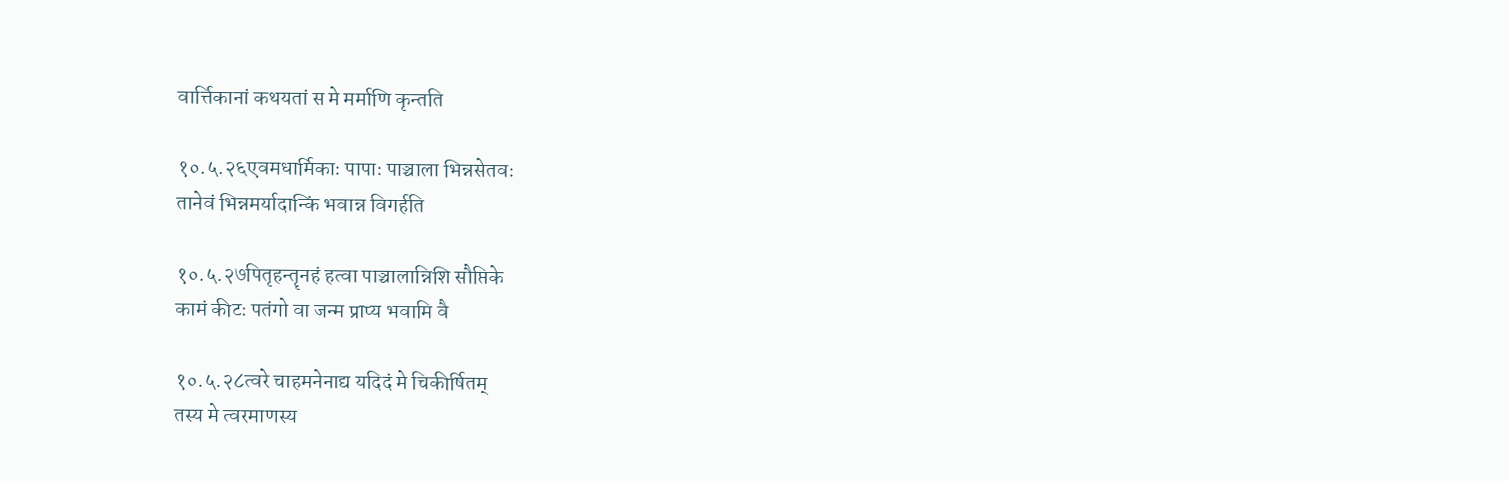वार्त्तिकानां कथयतां स मे मर्माणि कृन्तति

१०.५.२६एवमधार्मिकाः पापाः पाञ्चाला भिन्नसेतवः
तानेवं भिन्नमर्यादान्किं भवान्न विगर्हति

१०.५.२७पितृहन्तॄनहं हत्वा पाञ्चालान्निशि सौप्तिके
कामं कीटः पतंगो वा जन्म प्राप्य भवामि वै

१०.५.२८त्वरे चाहमनेनाद्य यदिदं मे चिकीर्षितम्
तस्य मे त्वरमाणस्य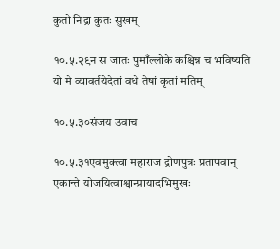कुतो निद्रा कुतः सुखम्

१०.५.२९न स जातः पुमाँल्लोके कश्चिन्न च भविष्यति
यो मे व्यावर्तयेदेतां वधे तेषां कृतां मतिम्

१०.५.३०संजय उवाच

१०.५.३१एवमुक्त्वा महाराज द्रोणपुत्रः प्रतापवान्
एकान्ते योजयित्वाश्वान्प्रायादभिमुखः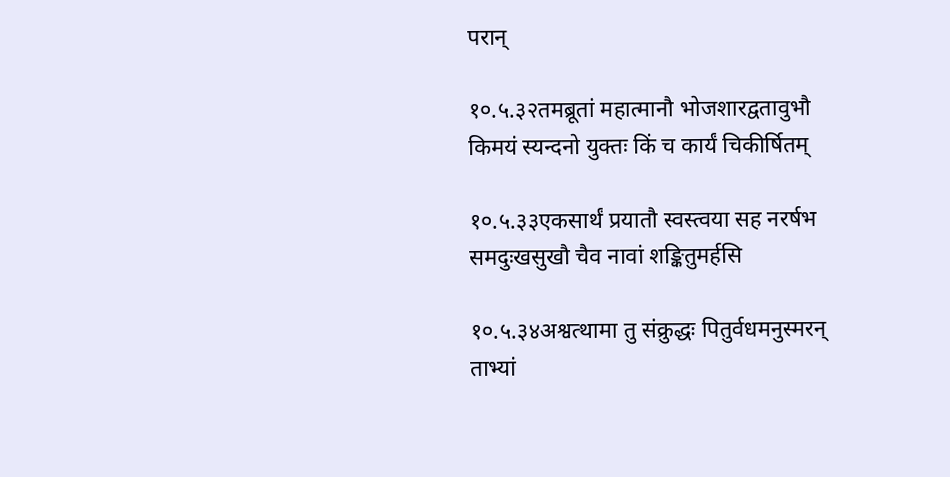परान्

१०.५.३२तमब्रूतां महात्मानौ भोजशारद्वतावुभौ
किमयं स्यन्दनो युक्तः किं च कार्यं चिकीर्षितम्

१०.५.३३एकसार्थं प्रयातौ स्वस्त्वया सह नरर्षभ
समदुःखसुखौ चैव नावां शङ्कितुमर्हसि

१०.५.३४अश्वत्थामा तु संक्रुद्धः पितुर्वधमनुस्मरन्
ताभ्यां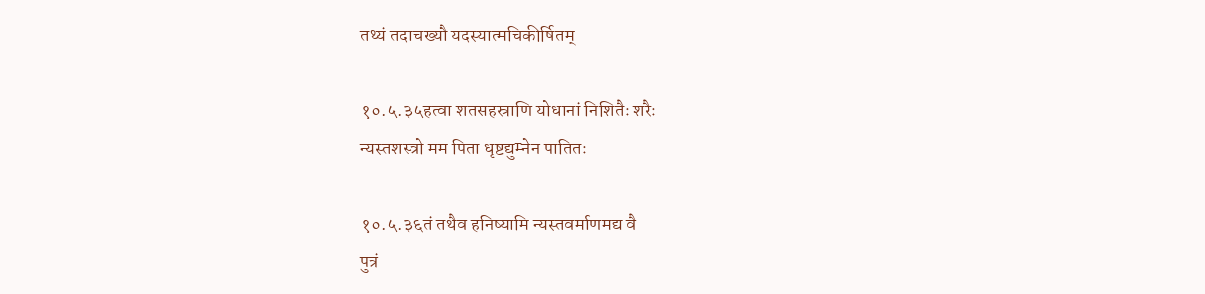तथ्यं तदाचख्यौ यदस्यात्मचिकीर्षितम्

१०.५.३५हत्वा शतसहस्राणि योधानां निशितैः शरैः
न्यस्तशस्त्रो मम पिता धृष्टद्युम्नेन पातितः

१०.५.३६तं तथैव हनिष्यामि न्यस्तवर्माणमद्य वै
पुत्रं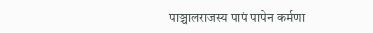पाञ्चालराजस्य पापं पापेन कर्मणा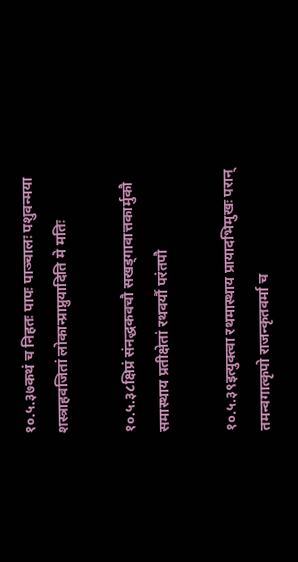१०.५.३७कथं च निहतः पापः पाञ्चालः पशुवन्मया
शस्त्राहवजितां लोकान्प्राप्नुयादिति मे मतिः

१०.५.३८क्षिप्रं संनद्धकवचौ सखड्गावात्तकार्मुकौ
समास्थाय प्रतीक्षेतां रथवर्यौ परंतपौ

१०.५.३९इत्युक्त्वा रथमास्थाय प्रायादभिमुखः परान्
तमन्वगात्कृपो राजन्कृतवर्मा च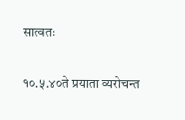सात्वतः

१०.५.४०ते प्रयाता व्यरोचन्त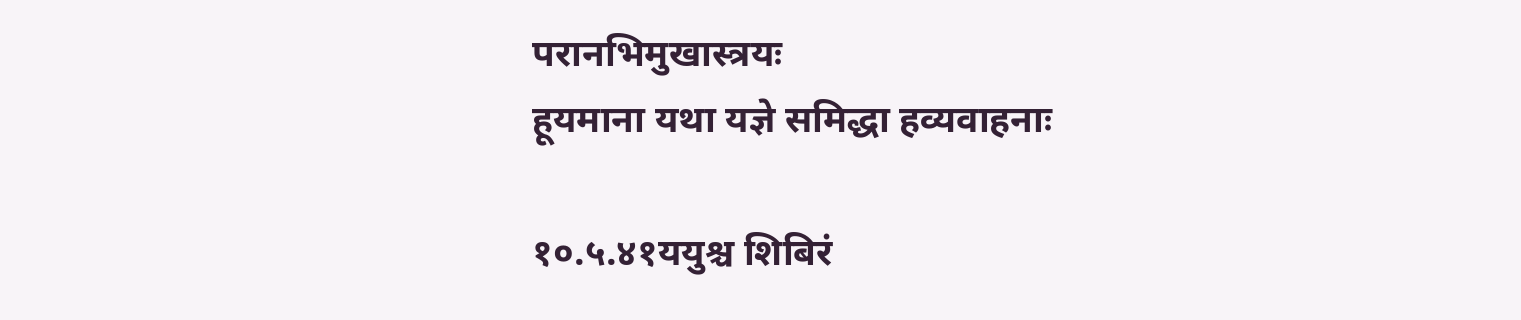परानभिमुखास्त्रयः
हूयमाना यथा यज्ञे समिद्धा हव्यवाहनाः

१०.५.४१ययुश्च शिबिरं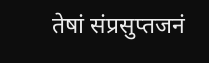तेषां संप्रसुप्तजनं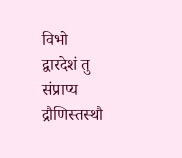विभो
द्वारदेशं तु संप्राप्य द्रौणिस्तस्थौ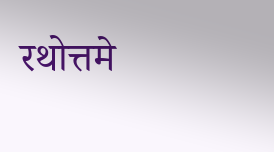रथोत्तमे